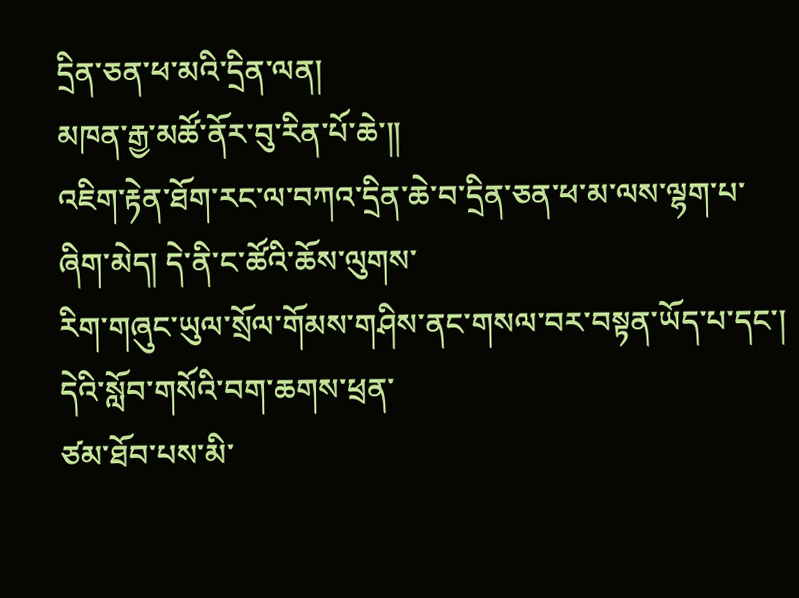དྲིན་ཅན་ཕ་མའི་དྲིན་ལན།
མཁན་རྒྱ་མཚོ་ནོར་བུ་རིན་པོ་ཆེ་༎
འཇིག་རྟེན་ཐོག་རང་ལ་བཀའ་དྲིན་ཆེ་བ་དྲིན་ཅན་ཕ་མ་ལས་ལྷག་པ་ཞིག་མེད། དེ་ནི་ང་ཚོའི་ཆོས་ལུགས་
རིག་གཞུང་ཡུལ་སྲོལ་གོམས་གཤིས་ནང་གསལ་བར་བསྟན་ཡོད་པ་དང་། དེའི་སློབ་གསོའི་བག་ཆགས་ཕྲན་
ཙམ་ཐོབ་པས་མི་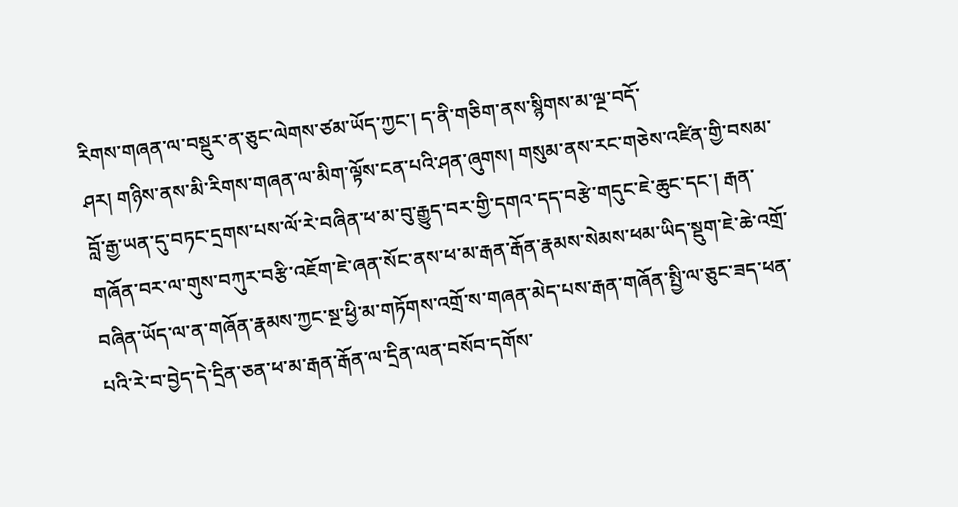རིགས་གཞན་ལ་བསྡུར་ན་ཅུང་ལེགས་ཙམ་ཡོད་ཀྱང་། ད་ནི་གཅིག་ནས་སྙིགས་མ་ལྔ་བདོ་
ཤར། གཉིས་ནས་མི་རིགས་གཞན་ལ་མིག་ལྟོས་ངན་པའི་ཤན་ཞུགས། གསུམ་ནས་རང་གཅེས་འཛིན་གྱི་བསམ་
བློ་རྒྱ་ཡན་དུ་བཏང་དྲགས་པས་ལོ་རེ་བཞིན་ཕ་མ་བུ་རྒྱུད་བར་གྱི་དགའ་དད་བརྩེ་གདུང་ཇེ་ཆུང་དང་། རྒན་
གཞོན་བར་ལ་གུས་བཀུར་བརྩི་འཇོག་ཇེ་ཞན་སོང་ནས་ཕ་མ་རྒན་རྒོན་རྣམས་སེམས་ཕམ་ཡིད་སྡུག་ཇེ་ཆེ་འགྲོ་
བཞིན་ཡོད་ལ་ན་གཞོན་རྣམས་ཀྱང་སྔ་ཕྱི་མ་གཏོགས་འགྲོ་ས་གཞན་མེད་པས་རྒན་གཞོན་སྤྱི་ལ་ཅུང་ཟད་ཕན་
པའི་རེ་བ་བྱེད་དེ་དྲིན་ཅན་ཕ་མ་རྒན་རྒོན་ལ་དྲིན་ལན་བསོབ་དགོས་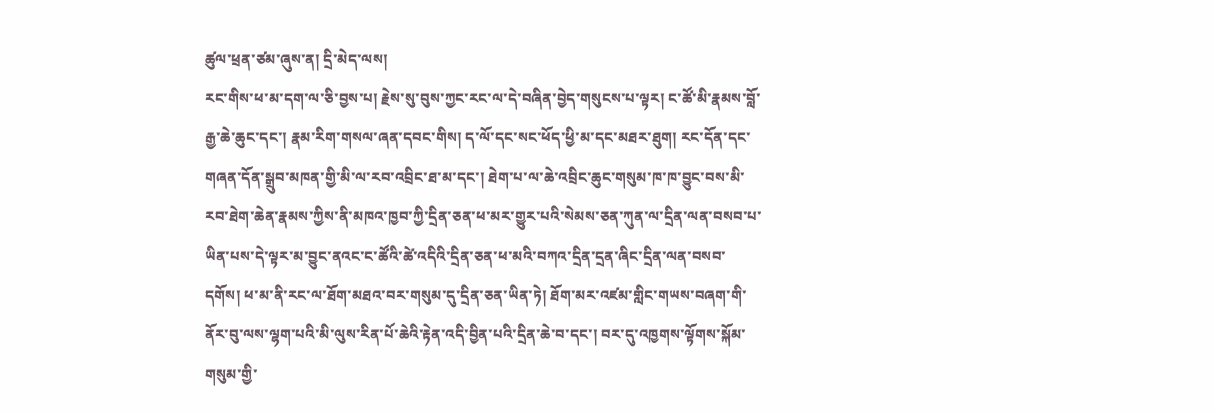ཚུལ་ཕྲན་ཙམ་ཞུས་ན། དྲི་མེད་ལས།
རང་གིས་ཕ་མ་དག་ལ་ཅི་བྱས་པ། རྗེས་སུ་བུས་ཀྱང་རང་ལ་དེ་བཞིན་བྱེད་གསུངས་པ་ལྟར། ང་ཚོ་མི་རྣམས་བློ་
རྒྱ་ཆེ་ཆུང་དང་། རྣམ་རིག་གསལ་ཞན་དབང་གིས། ད་ལོ་དང་སང་ཕོད་ཕྱི་མ་དང་མཐར་ཐུག། རང་དོན་དང་
གཞན་དོན་སྒྲུབ་མཁན་གྱི་མི་ལ་རབ་འབྲིང་ཐ་མ་དང་། ཐེག་པ་ལ་ཆེ་འབྲིང་ཆུང་གསུམ་ཁ་ཁ་བྱུང་བས་མི་
རབ་ཐེག་ཆེན་རྣམས་ཀྱིས་ནི་མཁའ་ཁྱབ་ཀྱི་དྲིན་ཅན་ཕ་མར་གྱུར་པའི་སེམས་ཅན་ཀུན་ལ་དྲིན་ལན་བསབ་པ་
ཡིན་པས་དེ་ལྟར་མ་བྱུང་ནའང་ང་ཚོའི་ཚེ་འདིའི་དྲིན་ཅན་ཕ་མའི་བཀའ་དྲིན་དྲན་ཞིང་དྲིན་ལན་བསབ་
དགོས། ཕ་མ་ནི་རང་ལ་ཐོག་མཐའ་བར་གསུམ་དུ་དྲིན་ཅན་ཡིན་ཏེ། ཐོག་མར་འཛམ་གླིང་གཡས་བཞག་གི་
ནོར་བུ་ལས་ལྷག་པའི་མི་ལུས་རིན་པོ་ཆེའི་རྟེན་འདི་བྱིན་པའི་དྲིན་ཆེ་བ་དང་། བར་དུ་འཁྱགས་ལྟོགས་སྐོམ་
གསུམ་གྱི་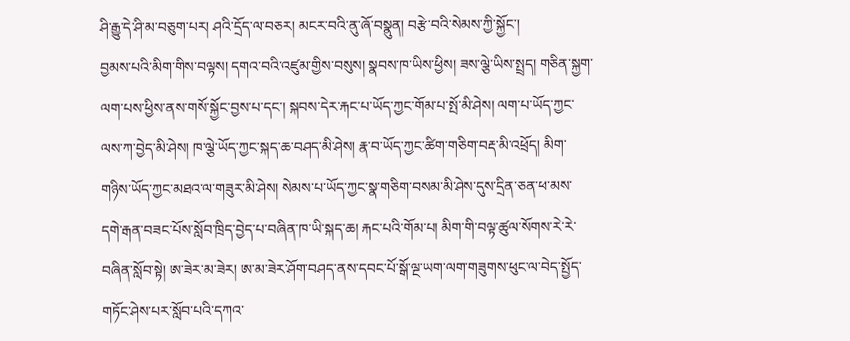ཤི་རྒྱུ་དེ་ཤི་མ་བཅུག་པར། ཤའི་དྲོད་ལ་བཅར། མངར་བའི་ནུ་ཞོ་བསྣུན། བརྩེ་བའི་སེམས་ཀྱི་སྐྱོང་།
བྱམས་པའི་མིག་གིས་བལྟས། དགའ་བའི་འཛུམ་གྱིས་བསུས། སྣབས་ཁ་ཡིས་ཕྱིས། ཟས་ལྕེ་ཡིས་སྤྲད། གཅིན་སྐྱག་
ལག་པས་ཕྱིས་ནས་གསོ་སྐྱོང་བྱས་པ་དང་། སྐབས་དེར་རྐང་པ་ཡོད་ཀྱང་གོམ་པ་སྤོ་མི་ཤེས། ལག་པ་ཡོད་ཀྱང་
ལས་ཀ་བྱེད་མི་ཤེས། ཁ་ལྕེ་ཡོད་ཀྱང་སྐད་ཆ་བཤད་མི་ཤེས། རྣ་བ་ཡོད་ཀྱང་ཚིག་གཅིག་བརྡ་མི་འཕྲོད། མིག་
གཉིས་ཡོད་ཀྱང་མཐའ་ལ་གཟུར་མི་ཤེས། སེམས་པ་ཡོད་ཀྱང་སྣ་གཅིག་བསམ་མི་ཤེས་དུས་དྲིན་ཅན་ཕ་མས་
དགེ་རྒན་བཟང་པོས་སློབ་ཁྲིད་བྱེད་པ་བཞིན་ཁ་ཡི་སྐད་ཆ། རྐང་པའི་གོམ་པ། མིག་གི་བལྟ་ཚུལ་སོགས་རེ་རེ་
བཞིན་སློབ་སྟེ། ཨ་ཟེར་མ་ཟེར། ཨ་མ་ཟེར་ཤོག་བཤད་ནས་དབང་པོ་སྒོ་ལྔ་ཡག་ལག་གཟུགས་ཕུང་ལ་བེད་སྤྱོད་
གཏོང་ཤེས་པར་སློབ་པའི་དཀའ་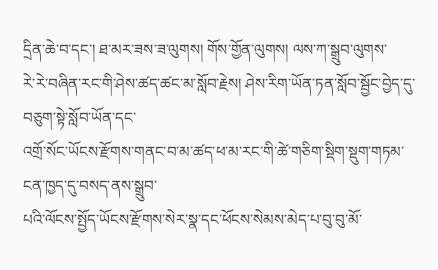དྲིན་ཆེ་བ་དང་། ཐ་མར་ཟས་ཟ་ལུགས། གོས་གྱོན་ལུགས། ལས་ཀ་སྒྲུབ་ལུགས་
རེ་རེ་བཞིན་རང་གི་ཤེས་ཚད་ཚང་མ་སློབ་རྗེས། ཤེས་རིག་ཡོན་ཏན་སློབ་སྦྱོང་བྱེད་དུ་བཅུག་སྟེ་སློབ་ཡོན་དང་
འགྲོ་སོང་ཡོངས་རྫོགས་གནང་བ་མ་ཚད་ཕ་མ་རང་གི་ཚེ་གཅིག་སྡིག་སྡུག་གཏམ་ངན་ཁྱད་དུ་བསད་ནས་སྒྲུབ་
པའི་ལོངས་སྤྱོད་ཡོངས་རྫོགས་སེར་སྣ་དང་ཕོངས་སེམས་མེད་པ་བུ་བུ་མོ་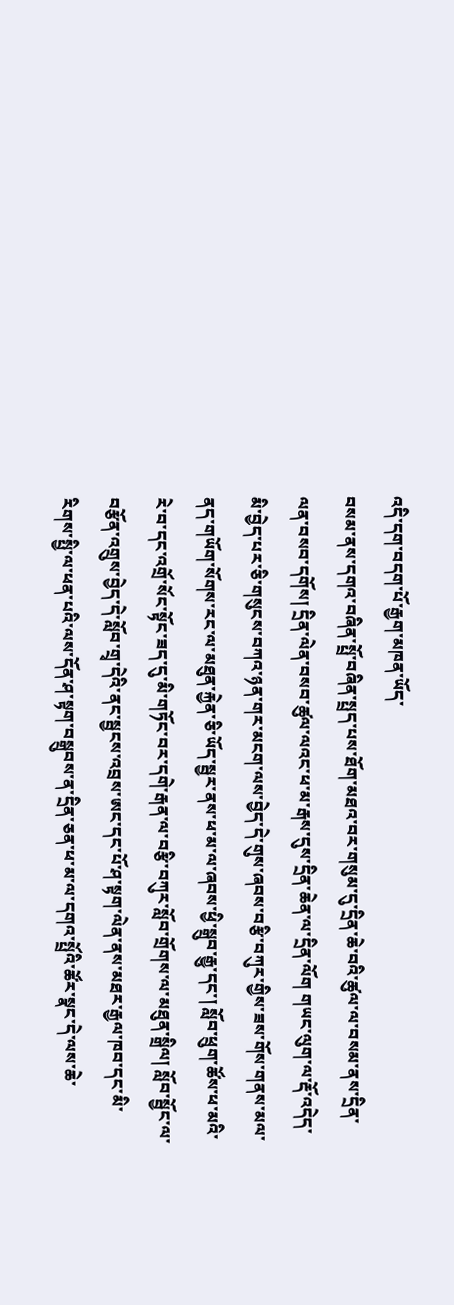འདི་དག་བདག་པོ་རྒྱག་མཁན་ཡོད་
བསམ་ནས་དགའ་བཞིན་སྤྲོ་བཞིན་སྤྲད་པས་ཐོག་མཐའ་བར་གསུམ་དུ་དྲིན་ཆེ་བའི་ཚུལ་ལ་བསམ་ནས་དྲིན་
ལན་བསབ་དགོས། དྲིན་ལེན་བསབ་ཚུལ་ལའང་ཕ་མ་རྒས་དུས་དྲིན་ཆེན་ལ་དྲིན་ལོག གཡང་ལུག་ལ་རྡོ་འདེད་
མི་བྱེད་པར་ཅི་གསུངས་བཀའ་ཉན་གར་མངག་ལས་བྱེད་དེ་གུས་ཞབས་བརྩི་བཀུར་གྱིས་ཟས་གོས་གནས་མལ་
ནད་གཡོག་སོགས་རང་ལ་མཐུན་རྐྱེན་ཅི་ཡོད་སྦྱར་ནས་ཕ་མ་ལ་ཞབས་ཕྱི་སྒྲུབ་རྒྱུ་དང་། སློབ་ཕྲུག་ཚོས་ཕ་མའི་
རེ་བ་དང་འགྲོ་སོང་སྟོང་ཟད་དུ་མི་གཏོང་བར་དགེ་རྒན་ལ་བརྩི་བཀུར་སློབ་གྲོགས་ལ་མཐུན་སྒྲིལ། སློབ་སྦྱོང་ལ་
བརྩོན་འགྲུས་བྱེད་དེ་སློབ་གྲྭ་དེའི་ནང་སྦྱངས་འབྲས་ཨང་དང་པོ་ཤ་སྟག་ལེན་ནས་མཐར་རྒྱལ་ཁབ་དང་མི་
རིགས་སྤྱི་ལ་ཕན་པའི་ལས་དོན་ཤ་སྟག་བསྒྲུབས་ན་དྲིན་ཅན་ཕ་མ་ལ་དགའ་སྤྲོའི་ཚོར་སྣང་དེ་ལས་ཆེ་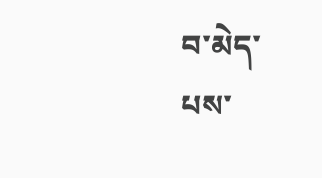བ་མེད་
པས་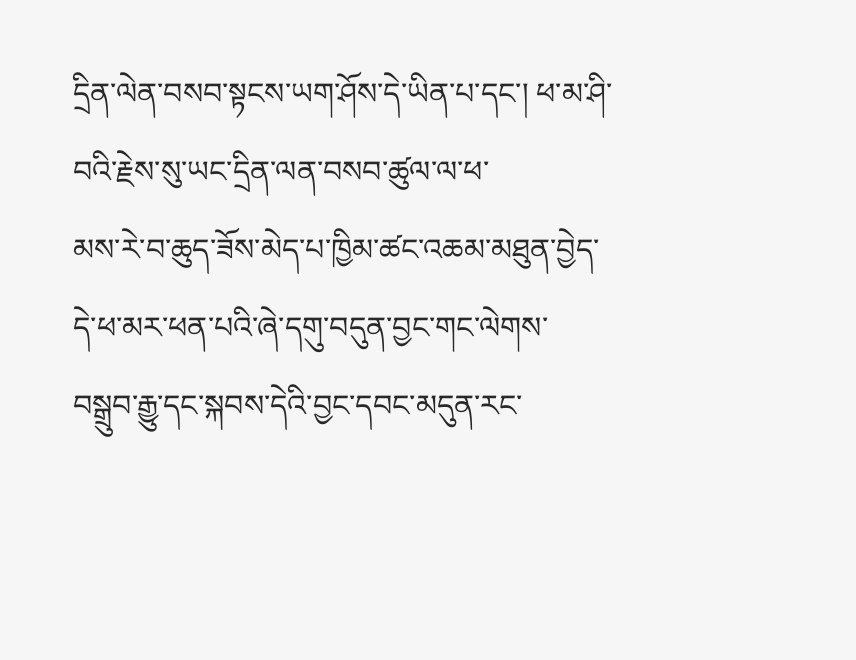དྲིན་ལེན་བསབ་སྟངས་ཡག་ཤོས་དེ་ཡིན་པ་དང་། ཕ་མ་ཤི་བའི་རྗེས་སུ་ཡང་དྲིན་ལན་བསབ་ཚུལ་ལ་ཕ་
མས་རེ་བ་ཆུད་ཟོས་མེད་པ་ཁྱིམ་ཚང་འཆམ་མཐུན་བྱེད་དེ་ཕ་མར་ཕན་པའི་ཞེ་དགུ་བདུན་བྱང་གང་ལེགས་
བསྒྲུབ་རྒྱུ་དང་སྐབས་དེའི་བྱང་དབང་མདུན་རང་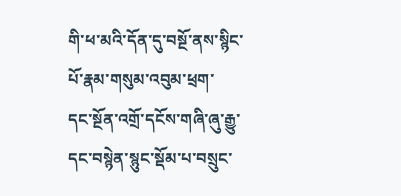གི་ཕ་མའི་དོན་དུ་བསྔོ་ནས་སྙིང་པོ་རྣམ་གསུམ་འབུམ་ཕྲག་
དང་སྔོན་འགྲོ་དངོས་གཞི་ཞུ་རྒྱུ་དང་བསྙེན་སྙུང་སྡོམ་པ་བསྲུང་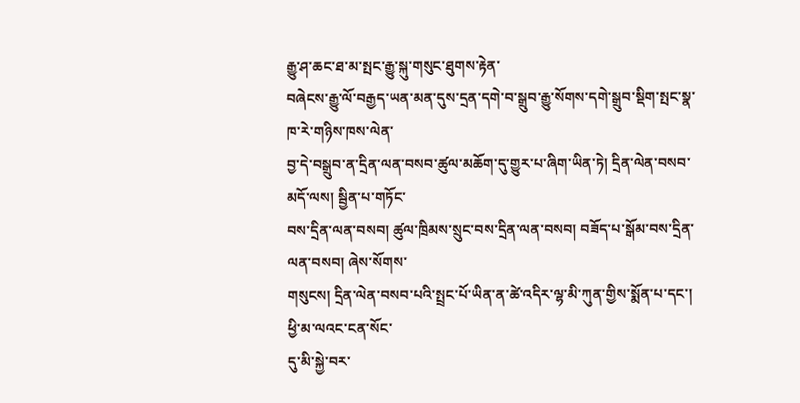རྒྱུ་ཤ་ཆང་ཐ་མ་སྤང་རྒྱུ་སྐུ་གསུང་ཐུགས་རྟེན་
བཞེངས་རྒྱུ་ལོ་བརྒྱད་ཡན་མན་དུས་དྲན་དགེ་བ་སྒྲུབ་རྒྱུ་སོགས་དགེ་སྒྲུབ་སྡིག་སྤང་སྣ་ཁ་རེ་གཉིས་ཁས་ལེན་
བྱ་དེ་བསྒྲུབ་ན་དྲིན་ལན་བསབ་ཚུལ་མཆོག་དུ་གྱུར་པ་ཞིག་ཡིན་ཏེ། དྲིན་ལེན་བསབ་མདོ་ལས། སྦྱིན་པ་གཏོང་
བས་དྲིན་ལན་བསབ། ཚུལ་ཁྲིམས་སྲུང་བས་དྲིན་ལན་བསབ། བཟོད་པ་སྒོམ་བས་དྲིན་ལན་བསབ། ཞེས་སོགས་
གསུངས། དྲིན་ལེན་བསབ་པའི་སྤྲང་པོ་ཡིན་ན་ཚེ་འདིར་ལྷ་མི་ཀུན་གྱིས་སྨོན་པ་དང་། ཕྱི་མ་ལའང་ངན་སོང་
དུ་མི་སྐྱེ་བར་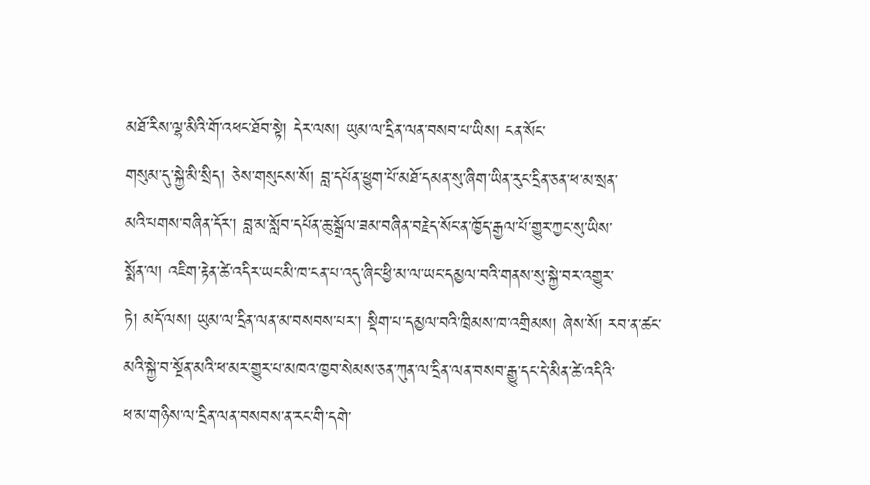མཐོ་རིས་ལྷ་མིའི་གོ་འཕང་ཐོབ་སྟེ། དེར་ལས། ཡུམ་ལ་དྲིན་ལན་བསབ་པ་ཡིས། ངན་སོང་
གསུམ་དུ་སྐྱེ་མི་སྲིད། ཅེས་གསུངས་སོ། བླ་དཔོན་ཕྱུག་པོ་མཐོ་དམན་སུ་ཞིག་ཡིན་རུང་དྲིན་ཅན་ཕ་མ་སྲན་
མའི་པགས་བཞིན་དོར་། བླ་མ་སློབ་དཔོན་ཆུ་སྒྲོལ་ཟམ་བཞིན་བརྗེད་སོང་ན་ཁྱོད་རྒྱལ་པོ་གྱུར་ཀྱང་སུ་ཡིས་
སྨོན་ལ། འཇིག་རྟེན་ཚེ་འདིར་ཡང་མི་ཁ་ངན་པ་འདུ་ཞིང་ཕྱི་མ་ལ་ཡང་དམྱལ་བའི་གནས་སུ་སྐྱེ་བར་འགྱུར་
ཏེ། མདོ་ལས། ཡུམ་ལ་དྲིན་ལན་མ་བསབས་པར་། སྡིག་པ་དམྱལ་བའི་ཁྲིམས་ཁ་འགྲིམས། ཞེས་སོ། རབ་ན་ཚང་
མའི་སྐྱེ་བ་སྔོན་མའི་ཕ་མར་གྱུར་པ་མཁའ་ཁྱབ་སེམས་ཅན་ཀུན་ལ་དྲིན་ལན་བསབ་རྒྱུ་དང་དེ་མིན་ཚེ་འདིའི་
ཕ་མ་གཉིས་ལ་དྲིན་ལན་བསབས་ན་རང་གི་དགེ་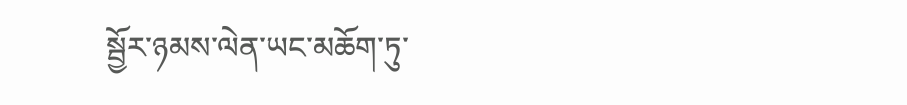སྦྱོར་ཉམས་ལེན་ཡང་མཆོག་ཏུ་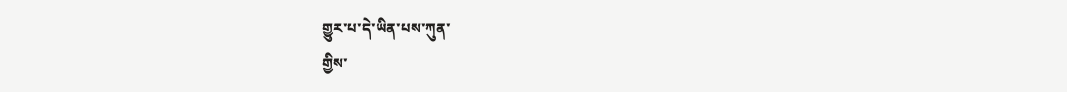གྱུར་པ་དེ་ཡིན་པས་ཀུན་
གྱིས་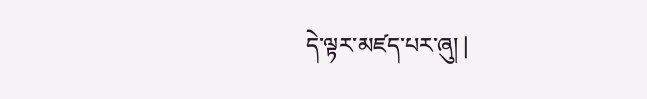དེ་ལྟར་མཛད་པར་ཞུ། |